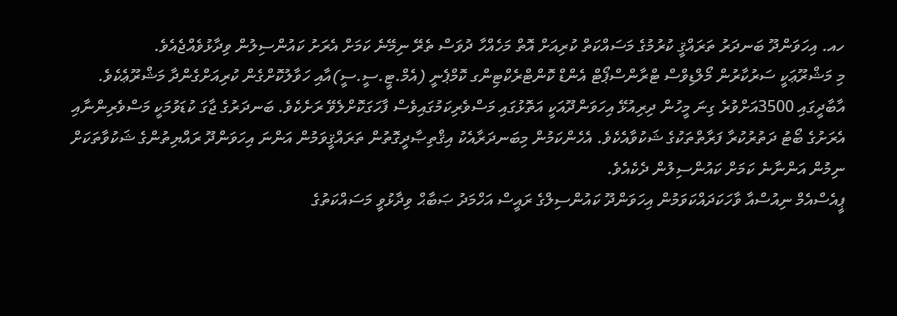ހއ. އިހަވަންދޫ ބަނދަރު ތަރައްޤީ ކުރުމުގެ މަސައްކަތް ކުރިއަށް އޮތް މަހެއްހާ ދުވަސް ތެރޭ ނިމޭނެ ކަމަށް އެރަށު ކައުންސިލުން ވިދާޅުވެއްޖެއެވެ.
މި މަޝްރޫޢަކީ ސަރުކާރުން މޯލްޑިވްސް ޓްރާންސްޕޯޓް އެންޑް ކޮންޓްރެކްޓިންގ ކޮމްޕެނީ (އެމް.ޓީ.ސީ.ސީ)އާއި ހަވާލުކޮށްގެން ކުރިއަށްގެންދާ މަޝްރޫޢެކެވެ.
އާބާދީގައި 3500އަށްވުރެ ގިނަ މީހުން ދިރިއުޅޭ އިހަވަންދޫއަކީ އަތޮޅުގައި މަސްވެރިކަމުގައިވެސް ފާހަގަކޮށްލެވޭ ރަށެކެވެ. ބަނދަރުގެ ޖާގަ ކުޑަވުމަކީ މަސްވެރިންނާއި އެރަށުގެ ބޯޓު ދަތުރުކުރާ ފަރާތްތަކުގެ ޝަކުވާއެކެވެ. އެހެންކަމުން މިބަނދަރާއެކު އިޤްތިޞާދީގޮތުން ތަރައްޤީވަމުން އަންނަ އިހަވަންދޫ ރައްޔިތުންގެ ޝަކުވާތަކަށް ނިމުން އަންނާނެ ކަމަށް ކައުންސިލުން ދެކެއެވެ.
ޕީއެސްއެމް ނިއުސްއާ ވާހަކަދައްކަވަމުން އިހަވަންދޫ ކައުންސިލްގެ ރައީސް އަހްމަދު ޞަބާޙް ވިދާޅުވީ މަސައްކަތުގެ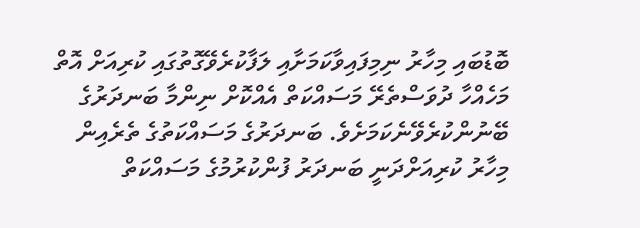ބޮޑުބައި މިހާރު ނިމިފައިވާކަމަށާއި ލަފާކުރެވޭގޮތުގައި ކުރިއަށް އޮތް މަހެއްހާ ދުވަސްތެރޭ މަސައްކަތް އެއްކޮށް ނިންމާ ބަނދަރުގެ ބޭނުންކުރެވޭނެކަމަށެވެ. ބަނދަރުގެ މަސައްކަތުގެ ތެރެއިން މިހާރު ކުރިއަށްދަނީ ބަނދަރު ފުންކުރުމުގެ މަސައްކަތް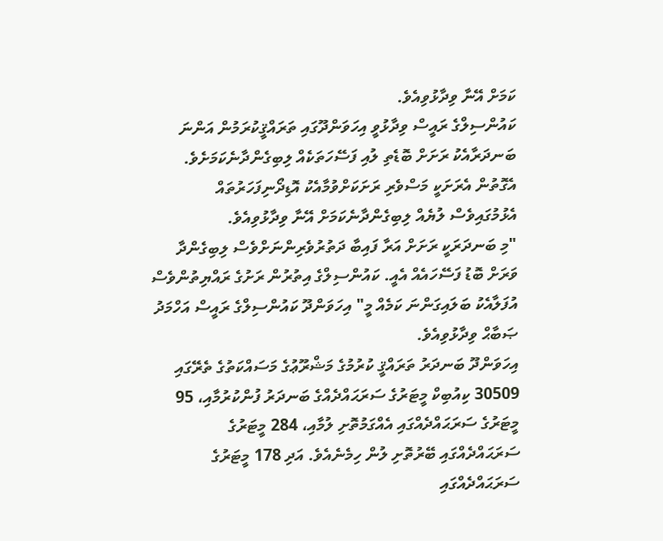ކަމަށް އޭނާ ވިދާޅުވިއެވެ.
ކައުންސިލްގެ ރައީސް ވިދާޅުވީ އިހަވަންދޫގައި ތަރައްޤީކުރަމުން އަންނަ ބަނދަރާއެކު ރަށަށް ބޮޑެތި ލުއި ފަސޭހަތަކެއް ލިބިގެންދާނެކަމަށެވެ. އެގޮތުން އެރަށަކީ މަސްވެރި ރަށަކަށްވުމާއެކު އޮޑިދޯނިފަހަރުތައް އެޅުމުގައިވެސް ލުޔެއް ލިބިގެންދާނެކަމަށް އޭނާ ވިދާޅުވިއެވެ.
"މި ބަނދަރަކީ ރަށަށް އަރާ ފައިބާ ދަތުރުވެރިންނަށްވެސް ލިބިގެންދާ ވަރަށް ބޮޑު ފަސޭހައެއް އެއީ. ކައުންސިލްގެ އިތުރުން ރަށުގެ ރައްޔިތުންވެސް އުފަލާއެކު ބަލައިގަންނަ ކަމެއް މީ" އިހަވަންދޫ ކައުންސިލްގެ ރައީސް އަހްމަދު ޞަބާޙް ވިދާޅުވިއެވެ.
އިހަވަންދޫ ބަނދަރު ތަރައްޤީ ކުރުމުގެ މަޝްރޫޢުގެ މަސައްކަތުގެ ތެރޭގައި 30509 ކިއުބިކް މީޓަރުގެ ސަރަޙައްދެއްގެ ބަނދަރު ފުންކުރުމާއި، 95 މީޓަރުގެ ސަރަޙައްދެއްގައި އެއްގަމުތޮށި ލުމާއި، 284 މީޓަރުގެ ސަރަޙައްދެއްގައި ބޭރުތޮށި ލުން ހިމެނެއެވެ. އަދި 178 މީޓަރުގެ ސަރަޙައްދެއްގައި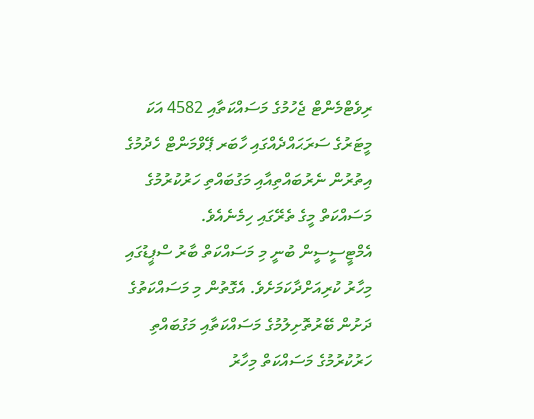ރިވެޓްމެންޓް ޖެހުމުގެ މަސައްކަތާއި 4582 އަކަ މީޓަރުގެ ސަރަޙައްދެއްގައި ހާބަރ ޕޭވްމަންޓް ހެދުމުގެ އިތުރުން ނެރުބައްތިއާއި މަގުބައްތި ހަރުކުރުމުގެ މަސައްކަތް މީގެ ތެރޭގައި ހިމެނެއެވެ.
އެމްޓީސީސީން ބުނީ މި މަސައްކަތް ބާރު ސްޕީޑުގައި މިހާރު ކުރިއަށްދާކަމަށެވެ. އެގޮތުން މި މަސައްކަތުގެ ދަށުން ބޭރުތޮށިލުމުގެ މަސައްކަތާއި މަގުބައްތި ހަރުކުރުމުގެ މަސައްކަތް މިހާރު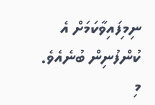ނިމިފައިވާކަމަށް އެ ކުންފުނިން ބުނެއެވެ.
މި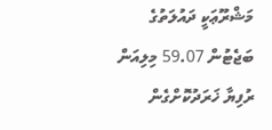މަޝްރޫޢަކީ ދައުލަތުގެ ބަޖެޓުން 59.07 މިލިއަން ރުފިޔާ ޚަރަދުކޮށްގެން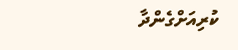ކުރިއަށްގެންދާ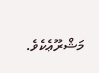މަޝްރޫޢެކެވެ.